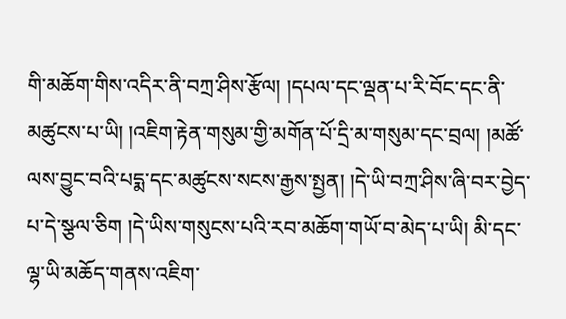གི་མཆོག་གིས་འདིར་ནི་བཀྲ་ཤིས་རྩོལ། །དཔལ་དང་ལྡན་པ་རི་བོང་དང་ནི་མཚུངས་པ་ཡི། །འཇིག་རྟེན་གསུམ་གྱི་མགོན་པོ་དྲི་མ་གསུམ་དང་བྲལ། །མཚོ་ལས་བྱུང་བའི་པདྨ་དང་མཚུངས་སངས་རྒྱས་སྤྱན། །དེ་ཡི་བཀྲ་ཤིས་ཞི་བར་བྱེད་པ་དེ་སྩལ་ཅིག །དེ་ཡིས་གསུངས་པའི་རབ་མཆོག་གཡོ་བ་མེད་པ་ཡི། མི་དང་ལྷ་ཡི་མཆོད་གནས་འཇིག་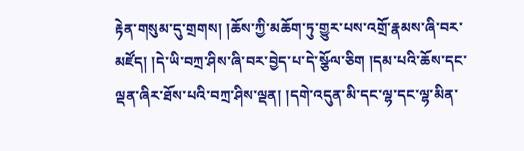རྟེན་གསུམ་དུ་གྲགས། །ཆོས་ཀྱི་མཆོག་ཏུ་གྱུར་པས་འགྲོ་རྣམས་ཞི་བར་མཛོད། །དེ་ཡི་བཀྲ་ཤིས་ཞི་བར་བྱེད་པ་དེ་སྩོལ་ཅིག །དམ་པའི་ཆོས་དང་ལྡན་ཞིར་ཐོས་པའི་བཀྲ་ཤིས་ལྡན། །དགེ་འདུན་མི་དང་ལྷ་དང་ལྷ་མིན་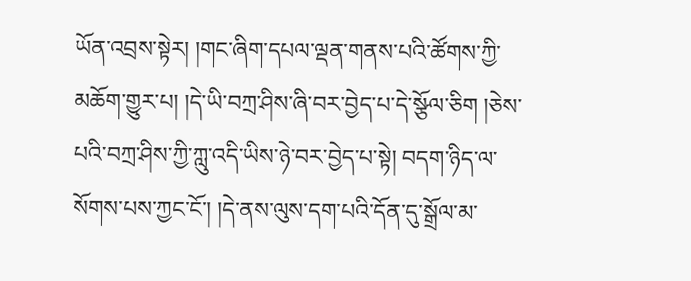ཡོན་འབྲས་སྟེར། །གང་ཞིག་དཔལ་ལྡན་གནས་པའི་ཚོགས་ཀྱི་མཆོག་གྱུར་པ། །དེ་ཡི་བཀྲ་ཤིས་ཞི་བར་བྱེད་པ་དེ་སྩོལ་ཅིག །ཅེས་པའི་བཀྲ་ཤིས་ཀྱི་ཀླུ་འདི་ཡིས་ཉེ་བར་བྱེད་པ་སྟེ། བདག་ཉིད་ལ་སོགས་པས་ཀྱང་ངོ་། །དེ་ནས་ལུས་དག་པའི་དོན་དུ་སྒྲོལ་མ་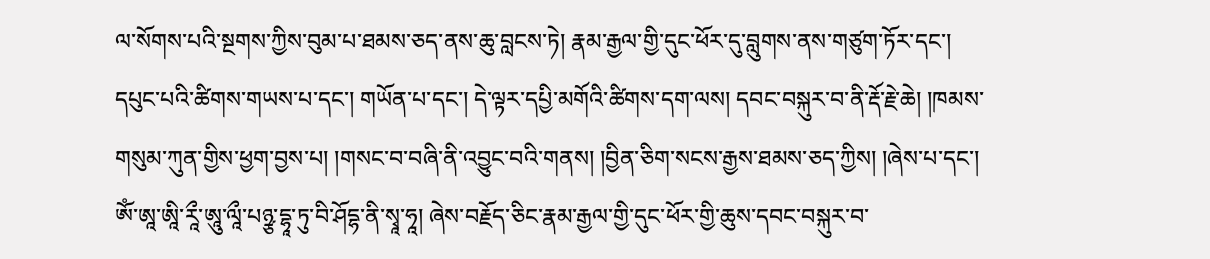ལ་སོགས་པའི་སྔགས་ཀྱིས་བུམ་པ་ཐམས་ཅད་ནས་ཆུ་བླངས་ཏེ། རྣམ་རྒྱལ་གྱི་དུང་ཕོར་དུ་བླུགས་ནས་གཙུག་ཏོར་དང་། དཔུང་པའི་ཚིགས་གཡས་པ་དང་། གཡོན་པ་དང་། དེ་ལྟར་དཔྱི་མགོའི་ཚིགས་དག་ལས། དབང་བསྐུར་བ་ནི་རྡོ་རྗེ་ཆེ། །ཁམས་གསུམ་ཀུན་གྱིས་ཕྱག་བྱས་པ། །གསང་བ་བཞི་ནི་འབྱུང་བའི་གནས། །བྱིན་ཅིག་སངས་རྒྱས་ཐམས་ཅད་ཀྱིས། །ཞེས་པ་དང་། ཨོཾ་ཨཱ་ཨཱི་རཱྀ་ཨཱུ་ལཱྀ་པཉྩ་དྷཱ་ཏུ་བི་ཤོདྷ་ནི་སྭཱ་ཧཱ། ཞེས་བརྗོད་ཅིང་རྣམ་རྒྱལ་གྱི་དུང་ཕོར་གྱི་ཆུས་དབང་བསྐུར་བ་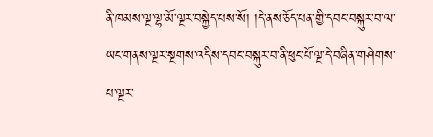ནི་ཁམས་ལྔ་ལྷ་མོ་ལྔར་བསྐྱེད་པས་སོ། །དེ་ནས་ཅོད་པན་གྱི་དབང་བསྐུར་བ་ལ་ཡང་གནས་ལྔར་སྔགས་འདིས་དབང་བསྐུར་བ་ནི་ཕུང་པོ་ལྔ་དེ་བཞིན་གཤེགས་པ་ལྔར་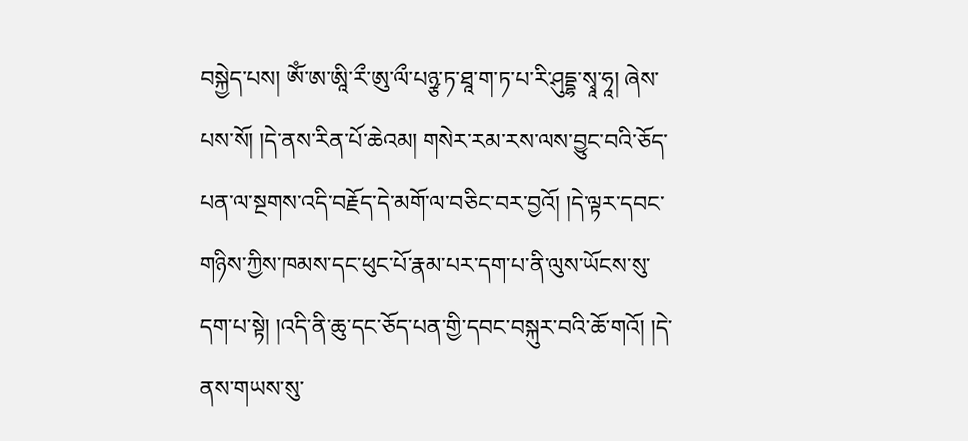བསྐྱེད་པས། ཨོཾ་ཨ་ཨཱི་རྀ་ཨུ་ལྀ་པཉྩ་ཏ་ཐཱ་ག་ཏ་པ་རི་ཤུདྡྷ་སྭཱ་ཧཱ། ཞེས་པས་སོ། །དེ་ནས་རིན་པོ་ཆེའམ། གསེར་རམ་རས་ལས་བྱུང་བའི་ཅོད་པན་ལ་སྔགས་འདི་བརྗོད་དེ་མགོ་ལ་བཅིང་བར་བྱའོ། །དེ་ལྟར་དབང་གཉིས་ཀྱིས་ཁམས་དང་ཕུང་པོ་རྣམ་པར་དག་པ་ནི་ལུས་ཡོངས་སུ་དག་པ་སྟེ། །འདི་ནི་ཆུ་དང་ཅོད་པན་གྱི་དབང་བསྐུར་བའི་ཆོ་གའོ། །དེ་ནས་གཡས་སུ་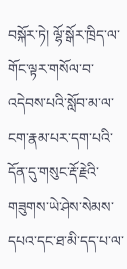བསྐོར་ཏེ། ལྷོ་སྒོར་ཁྲིད་ལ་གོང་ལྟར་གསོལ་བ་འདེབས་པའི་སློབ་མ་ལ་ངག་རྣམ་པར་དག་པའི་དོན་དུ་གསུང་རྡོ་རྗེའི་གཟུགས་ཡེ་ཤེས་སེམས་དཔའ་དང་ཐ་མི་དད་པ་ལ་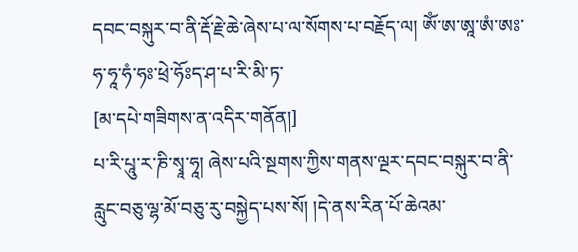དབང་བསྐུར་བ་ནི་རྡོ་རྗེ་ཆེ་ཞེས་པ་ལ་སོགས་པ་བརྗོད་ལ། ཨོཾ་ཨ་ཨཱ་ཨཾ་ཨཿ་ཧ་ཧཱ་ཧཾ་ཧཿ་ཕྲེ་ཧོཿད་ཤ་པ་རི་མི་ཏ་
[མ་དཔེ་གཟིགས་ན་འདིར་གནོན།]
པ་རི་པཱུ་ར་ཎི་སྭཱ་ཧཱ། ཞེས་པའི་སྔགས་ཀྱིས་གནས་ལྔར་དབང་བསྐུར་བ་ནི་རླུང་བཅུ་ལྷ་མོ་བཅུ་རུ་བསྐྱེད་པས་སོ། །དེ་ནས་རིན་པོ་ཆེའམ་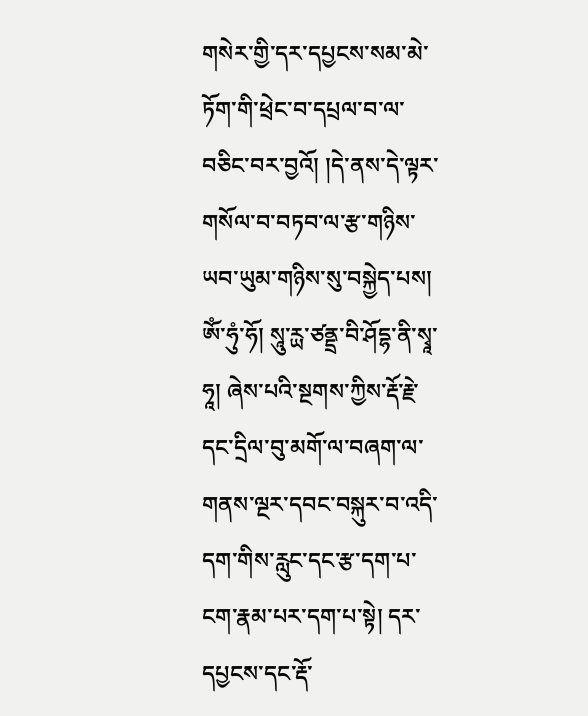གསེར་གྱི་དར་དཔྱངས་སམ་མེ་ཏོག་གི་ཕྲེང་བ་དཔྲལ་བ་ལ་བཅིང་བར་བྱའོ། །དེ་ནས་དེ་ལྟར་གསོལ་བ་བཏབ་ལ་རྩ་གཉིས་ཡབ་ཡུམ་གཉིས་སུ་བསྐྱེད་པས། ཨོཾ་ཧུཾ་ཧོ། སཱུ་ཪྻ་ཙནྡྲ་བི་ཤོདྷ་ནི་སྭཱ་ཧཱ། ཞེས་པའི་སྔགས་ཀྱིས་རྡོ་རྗེ་དང་དྲིལ་བུ་མགོ་ལ་བཞག་ལ་གནས་ལྔར་དབང་བསྐུར་བ་འདི་དག་གིས་རླུང་དང་རྩ་དག་པ་ངག་རྣམ་པར་དག་པ་སྟེ། དར་དཔྱངས་དང་རྡོ་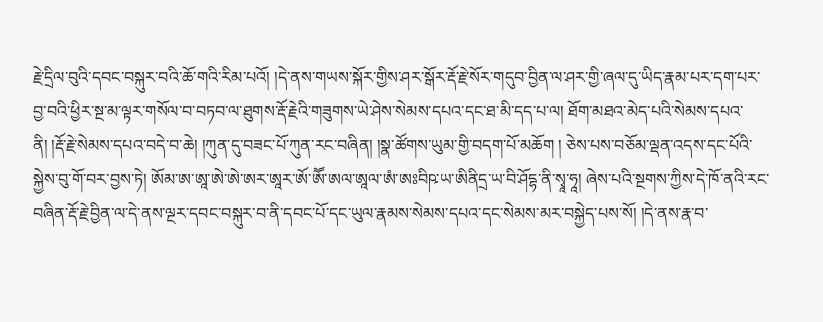རྗེ་དྲིལ་བུའི་དབང་བསྐུར་བའི་ཆོ་གའི་རིམ་པའོ། །དེ་ནས་གཡས་སྐོར་གྱིས་ཤར་སྒོར་རྡོ་རྗེ་སོར་གདུབ་བྱིན་ལ་ཤར་གྱི་ཞལ་དུ་ཡིད་རྣམ་པར་དག་པར་བྱ་བའི་ཕྱིར་སྔ་མ་ལྟར་གསོལ་བ་བཏབ་ལ་ཐུགས་རྡོ་རྗེའི་གཟུགས་ཡེ་ཤེས་སེམས་དཔའ་དང་ཐ་མི་དད་པ་ལ། ཐོག་མཐའ་མེད་པའི་སེམས་དཔའ་ནི། །རྡོ་རྗེ་སེམས་དཔའ་བདེ་བ་ཆེ། །ཀུན་དུ་བཟང་པོ་ཀུན་རང་བཞིན། །སྣ་ཚོགས་ཡུམ་གྱི་བདག་པོ་མཆོག ། ཅེས་པས་བཅོམ་ལྡན་འདས་དང་པོའི་སྐྱེས་བུ་གོ་བར་བྱས་ཏེ། ཨོམ་ཨ་ཨཱ་ཨེ་ཨེ་ཨཪ་ཨཱར་ཨོ་ཨཽ་ཨལ་ཨཱལ་ཨཾ་ཨཿབིཥ་ཡ་ཨིནིདྲ་ཡ་བི་ཤོདྷ་ནི་སྭཱ་ཧཱ། ཞེས་པའི་སྔགས་ཀྱིས་དེ་ཁོ་ནའི་རང་བཞིན་རྡོ་རྗེ་བྱིན་ལ་དེ་ནས་ལྔར་དབང་བསྐུར་བ་ནི་དབང་པོ་དང་ཡུལ་རྣམས་སེམས་དཔའ་དང་སེམས་མར་བསྐྱེད་པས་སོ། །དེ་ནས་རྣ་བ་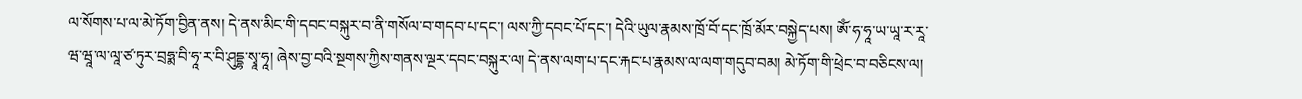ལ་སོགས་པ་ལ་མེ་ཏོག་བྱིན་ནས། དེ་ནས་མིང་གི་དབང་བསྐུར་བ་ནི་གསོལ་བ་གདབ་པ་དང་། ལས་ཀྱི་དབང་པོ་དང་། དེའི་ཡུལ་རྣམས་ཁྲོ་བོ་དང་ཁྲོ་མོར་བསྐྱེད་པས། ཨོཾ་ཧ་ཧཱ་ཡ་ཡཱ་ར་རཱ་ཝ་ཝཱ་ལ་ལཱ་ཙ་ཏུར་བྲཧྨ་བི་ཧཱ་ར་བི་ཤུདྡྷ་སྭཱ་ཧཱ། ཞེས་བྱ་བའི་སྔགས་ཀྱིས་གནས་ལྔར་དབང་བསྐུར་ལ། དེ་ནས་ལག་པ་དང་རྐང་པ་རྣམས་ལ་ལག་གདུབ་བམ། མེ་ཏོག་གི་ཕྲེང་བ་བཅིངས་ལ།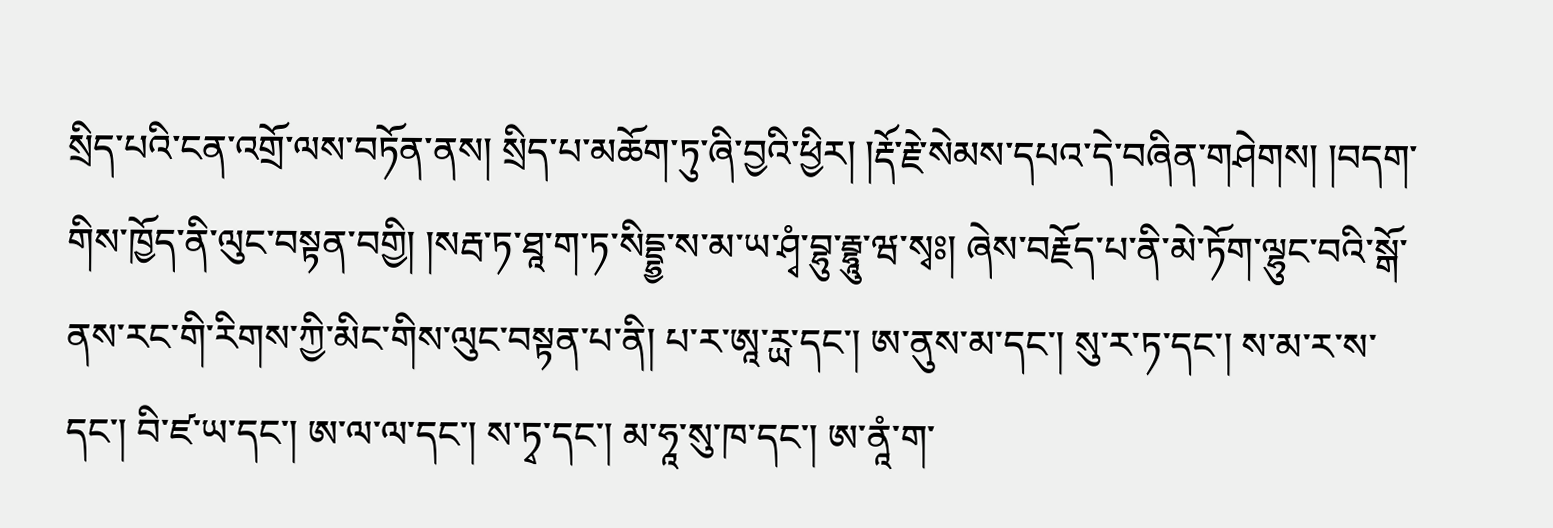སྲིད་པའི་ངན་འགྲོ་ལས་བཏོན་ནས། སྲིད་པ་མཆོག་ཏུ་ཞི་བྱའི་ཕྱིར། །རྡོ་རྗེ་སེམས་དཔའ་དེ་བཞིན་གཤེགས། །བདག་གིས་ཁྱོད་ནི་ལུང་བསྟན་བགྱི། །སརྦ་ཏ་ཐཱ་ག་ཏ་སིདྡྷྱ་ས་མ་ཡ་ཤྭཾ་བྷུ་རྦྷཱུ་ཝ་སྭཿ། ཞེས་བརྗོད་པ་ནི་མེ་ཏོག་ལྷུང་བའི་སྒོ་ནས་རང་གི་རིགས་ཀྱི་མིང་གིས་ལུང་བསྟན་པ་ནི། པ་ར་ཨཱ་ཪྻ་དང་། ཨ་ནུས་མ་དང་། སུ་ར་ཏ་དང་། ས་མ་ར་ས་དང་། བི་ཛ་ཡ་དང་། ཨ་ལ་ལ་དང་། ས་ཏྭ་དང་། མ་ཧཱ་སུ་ཁ་དང་། ཨ་ནཱཾ་ག་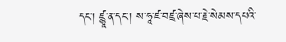དང་། ཛྙཱ་ན་དང་། ས་ཧཱ་ཛ་བཛྲ་ཞེས་པ་རྗེ་སེམས་དཔའི་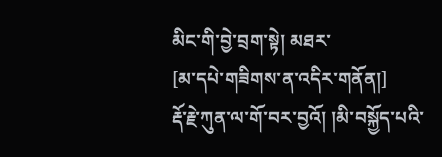མིང་གི་བྱེ་བྲག་སྟེ། མཐར་
[མ་དཔེ་གཟིགས་ན་འདིར་གནོན།]
རྡོ་རྗེ་ཀུན་ལ་གོ་བར་བྱའོ། །མི་བསྐྱོད་པའི་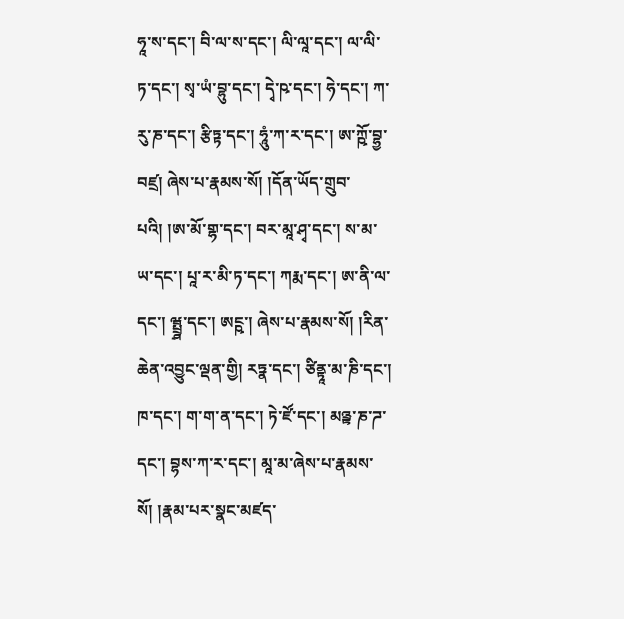ཧཱ་ས་དང་། བི་ལ་ས་དང་། ལི་ལཱ་དང་། ལ་ལི་ཏ་དང་། སྭ་ཡཾ་བྷུ་དང་། དྭེ་ཥ་དང་། ཧེ་དང་། ཀ་རུ་ཎ་དང་། རྩིཏྟ་དང་། ཧཱུཾ་ཀ་ར་དང་། ཨ་ཀྵོ་བྷྱ་བཛྲ། ཞེས་པ་རྣམས་སོ། །དོན་ཡོད་གྲུབ་པའི། །ཨ་མོ་གྷ་དང་། བར་མཱ་ཤྭ་དང་། ས་མ་ཡ་དང་། པཱ་ར་མི་ཏ་དང་། ཀརྨ་དང་། ཨ་ནི་ལ་དང་། ཝྤྲྴ་དང་། ཨངྵ་། ཞེས་པ་རྣམས་སོ། །རིན་ཆེན་འབྱུང་ལྡན་གྱི། རཏྣ་དང་། ཙིནྟཱ་མ་ཎི་དང་། ཁ་དང་། ག་ག་ན་དང་། ཏེ་ཛོ་དང་། མའྲྟ་ཎ་ཌ་དང་། བྷས་ཀ་ར་དང་། མཱ་མ་ཞེས་པ་རྣམས་སོ། །རྣམ་པར་སྣང་མཛད་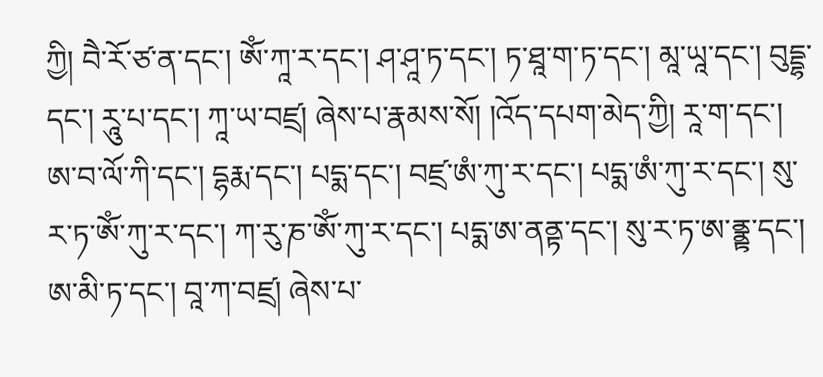ཀྱི། བཻ་རོ་ཙ་ན་དང་། ཨོཾ་ཀཱ་ར་དང་། ཤ་ཤཱ་ཏ་དང་། ཏ་ཐཱ་ག་ཏ་དང་། མཱ་ཡཱ་དང་། བུདྡྷ་དང་། རཱུ་པ་དང་། ཀཱ་ཡ་བཛྲ། ཞེས་པ་རྣམས་སོ། །འོད་དཔག་མེད་ཀྱི། རཱ་ག་དང་། ཨ་བ་ལོ་ཀི་དང་། དྷརྨ་དང་། པདྨ་དང་། བཛྲ་ཨཾ་ཀུ་ར་དང་། པདྨ་ཨཾ་ཀུ་ར་དང་། སུ་ར་ཏ་ཨོཾ་ཀུ་ར་དང་། ཀ་རུ་ཎ་ཨོཾ་ཀུ་ར་དང་། པདྨ་ཨ་ནནྟ་དང་། སུ་ར་ཏ་ཨ་ནྣྟ་དང་། ཨ་མི་ཏ་དང་། བཱ་ཀ་བཛྲ། ཞེས་པ་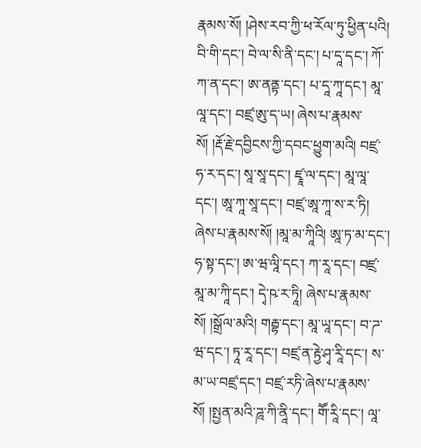རྣམས་སོ། །ཤེས་རབ་ཀྱི་ཕ་རོལ་ཏུ་ཕྱིན་པའི། བི་གི་དང་། བེ་ལ་སི་ནི་དང་། པ་དཱ་དང་། ཀོ་ཀ་ན་དང་། ཨ་ནནྟ་དང་། པ་དཱ་ཀཱ་དང་། མཱ་ལཱ་དང་། བཛྲ་ཨུ་ད་ཡ། ཞེས་པ་རྣམས་སོ། །རྡོ་རྗེ་དབྱིངས་ཀྱི་དབང་ཕྱུག་མའི། བཛྲ་ཧ་ར་དང་། སཱ་སཱ་དང་། ཛྭཱ་ལ་དང་། མཱ་ལཱ་དང་། ཨཱ་ཀཱ་སཱ་དང་། བཛྲ་ཨཱ་ཀཱ་ས་ར་ཏི། ཞེས་པ་རྣམས་སོ། །མཱ་མ་ཀཱིའི། ཨཱ་ཏ་མ་དང་། ཧ་སྟ་དང་། ཨ་ཝ་ལཱི་དང་། ཀ་རཱ་དང་། བཛྲ་མཱ་མ་ཀཱི་དང་། དྭེ་ཥ་ར་ཏཱི། ཞེས་པ་རྣམས་སོ། །སྒྲོལ་མའི། གརྦྷ་དང་། མཱ་ཡཱ་དང་། བ་ཌ་ཝ་དང་། ཏཱ་རཱ་དང་། བཛྲ་ན་རྟྱེ་ཤྭ་རཱི་དང་། ས་མ་ཡ་བཛྲ་དང་། བཛྲ་རཏི་ཞེས་པ་རྣམས་སོ། །སྤྱན་མའི་ཌཱ་ཀི་ནཱི་དང་། གཽ་རཱི་དང་། ལཱ་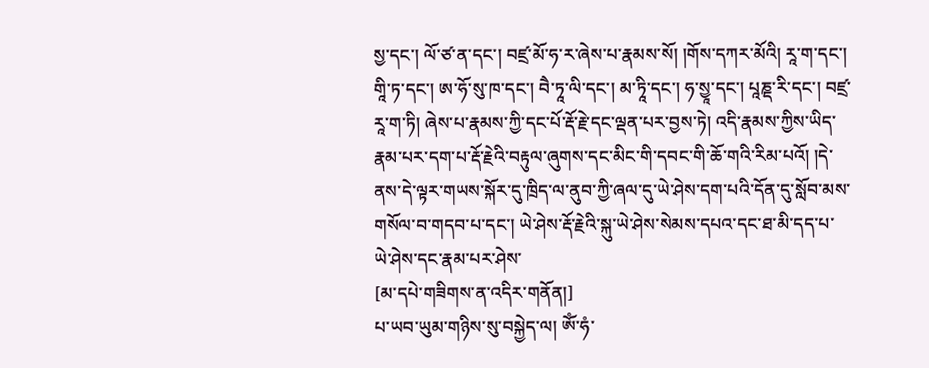སྱ་དང་། ལོ་ཙ་ན་དང་། བཛྲ་མོ་ཧ་ར་ཞེས་པ་རྣམས་སོ། །གོས་དཀར་མོའི། རཱ་ག་དང་། གཱི་ཏ་དང་། ཨ་ཧོ་སུ་ཁ་དང་། བཻ་ཏཱ་ལི་དང་། མ་ཏཱི་དང་། ཧ་སྱཱ་དང་། པཱཎྡ་རི་དང་། བཛྲ་རཱ་ག་ཏི། ཞེས་པ་རྣམས་ཀྱི་དང་པོ་རྡོ་རྗེ་དང་ལྡན་པར་བྱས་ཏེ། འདི་རྣམས་ཀྱིས་ཡིད་རྣམ་པར་དག་པ་རྡོ་རྗེའི་བརྟུལ་ཞུགས་དང་མིང་གི་དབང་གི་ཆོ་གའི་རིམ་པའོ། །དེ་ནས་དེ་ལྟར་གཡས་སྐོར་དུ་ཁྲིད་ལ་ནུབ་ཀྱི་ཞལ་དུ་ཡེ་ཤེས་དག་པའི་དོན་དུ་སློབ་མས་གསོལ་བ་གདབ་པ་དང་། ཡེ་ཤེས་རྡོ་རྗེའི་སྐུ་ཡེ་ཤེས་སེམས་དཔའ་དང་ཐ་མི་དད་པ་ཡེ་ཤེས་དང་རྣམ་པར་ཤེས་
[མ་དཔེ་གཟིགས་ན་འདིར་གནོན།]
པ་ཡབ་ཡུམ་གཉིས་སུ་བསྐྱེད་ལ། ཨོཾ་ཧཾ་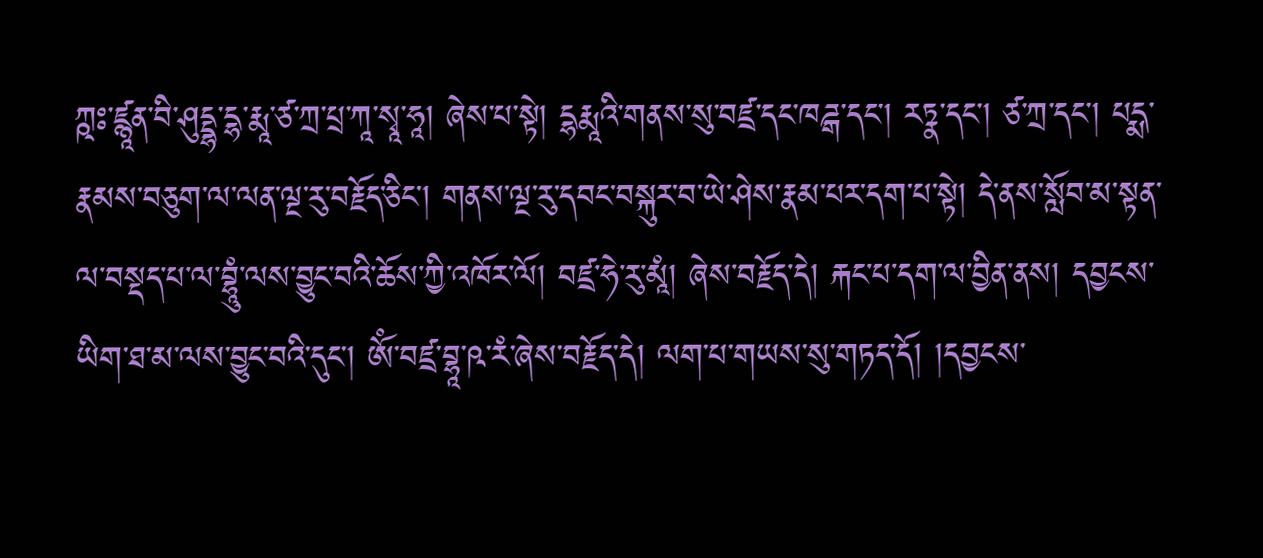ཀྵཿ་ཛྙཱན་བི་ཤུདྡྷ་དྷ་རྨཱ་ཙ་ཀྲ་པྲ་ཀཱ་སྭཱ་ཧཱ། ཞེས་པ་སྟེ། དྷརྨཱའི་གནས་སུ་བཛྲ་དང་ཁཌྒ་དང་། རཏྣ་དང་། ཙ་ཀྲ་དང་། པདྨ་རྣམས་བཅུག་ལ་ལན་ལྔ་རུ་བརྗོད་ཅིང་། གནས་ལྔ་རུ་དབང་བསྐུར་བ་ཡེ་ཤེས་རྣམ་པར་དག་པ་སྟེ། དེ་ནས་སློབ་མ་སྟན་ལ་བསྡད་པ་ལ་བྷཱུཾ་ལས་བྱུང་བའི་ཆོས་ཀྱི་འཁོར་ལོ། བཛྲ་ཧེ་རུ་མཱཾ། ཞེས་བརྗོད་དེ། རྐང་པ་དག་ལ་བྱིན་ནས། དབྱངས་ཡིག་ཐ་མ་ལས་བྱུང་བའི་དུང་། ཨོཾ་བཛྲ་བྷཱ་ཥ་རཾ་ཞེས་བརྗོད་དེ། ལག་པ་གཡས་སུ་གཏད་དོ། །དབྱངས་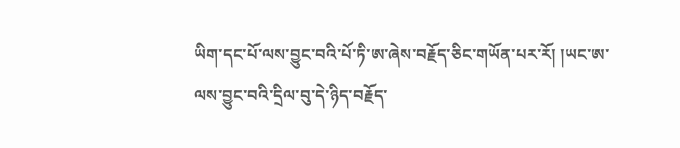ཡིག་དང་པོ་ལས་བྱུང་བའི་པོ་ཏི་ཨ་ཞེས་བརྗོད་ཅིང་གཡོན་པར་རོ། །ཡང་ཨ་ལས་བྱུང་བའི་དྲིལ་བུ་དེ་ཉིད་བརྗོད་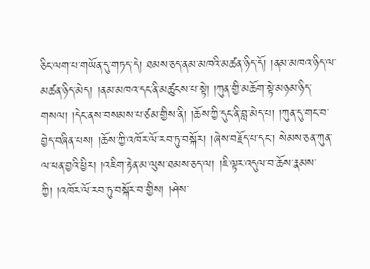ཅིང་ལག་པ་གཡོན་དུ་གཏད་དེ། ཐམས་ཅད་ནམ་མཁའི་མཚན་ཉིད་དོ། །ནམ་མཁའ་ཉིད་ལ་མཚན་ཉིད་མེད། །ནམ་མཁའ་དང་ནི་མཚུངས་པ་སྟེ། །ཀུན་གྱི་མཆོག་སྟེ་མཉམ་ཉིད་གསལ། །དེང་ནས་བསམས་པ་ཙམ་གྱིས་ནི། །ཆོས་ཀྱི་དུང་ནི་བླ་མེད་པ། །ཀུན་དུ་གང་བ་བྱེད་བཞིན་པས། །ཆོས་ཀྱི་འཁོར་ལོ་རབ་ཏུ་བསྐོར། །ཞེས་བརྗོད་པ་དང་། སེམས་ཅན་ཀུན་ལ་ཕན་བྱའི་ཕྱིར། །འཇིག་རྟེན་མ་ལུས་ཐམས་ཅད་ལ། །ཇི་ལྟར་འདུལ་བ་ཆོས་རྣམས་ཀྱི། །འཁོར་ལོ་རབ་ཏུ་བསྐོར་བ་གྱིས། །ཤེས་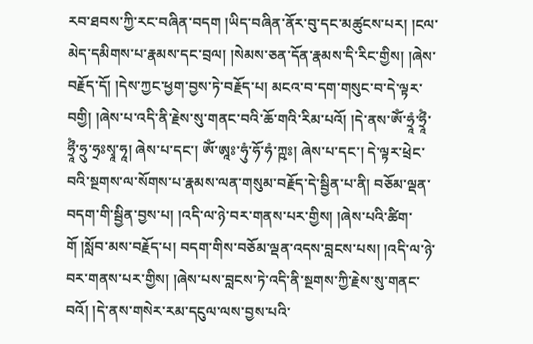རབ་ཐབས་ཀྱི་རང་བཞིན་བདག །ཡིད་བཞིན་ནོར་བུ་དང་མཚུངས་པར། །ངལ་མེད་དམིགས་པ་རྣམས་དང་བྲལ། །སེམས་ཅན་དོན་རྣམས་དི་རིང་གྱིས། །ཞེས་བརྗོད་དོ། །དེས་ཀྱང་ཕྱག་བྱས་ཏེ་བརྗོད་པ། མངའ་བ་དག་གསུང་བ་དེ་ལྟར་བགྱི། །ཞེས་པ་འདི་ནི་རྗེས་སུ་གནང་བའི་ཆོ་གའི་རིམ་པའོ། །དེ་ནས་ཨོཾ་ཧྲཱཾ་ཧྲཱྀཾ་ཧྲཱྀཾ་ཧྲུ་ཧྲཿསྭཱ་ཧཱ། ཞེས་པ་དང་། ཨོཾ་ཨཱཿ་ཧུཾ་ཧོ་ཧཾ་ཀྵཿ། ཞེས་པ་དང་། དེ་ལྟར་ཕྲེང་བའི་སྔགས་ལ་སོགས་པ་རྣམས་ལན་གསུམ་བརྗོད་དེ་སྦྱིན་པ་ནི། བཅོམ་ལྡན་བདག་གི་སྦྱིན་བྱས་པ། །འདི་ལ་ཉེ་བར་གནས་པར་གྱིས། །ཞེས་པའི་ཚིག་གོ །སློབ་མས་བརྗོད་པ། བདག་གིས་བཅོམ་ལྡན་འདས་བླངས་པས། །འདི་ལ་ཉེ་བར་གནས་པར་གྱིས། །ཞེས་པས་བླངས་ཏེ་འདི་ནི་སྔགས་ཀྱི་རྗེས་སུ་གནང་བའོ། །དེ་ནས་གསེར་རམ་དངུལ་ལས་བྱས་པའི་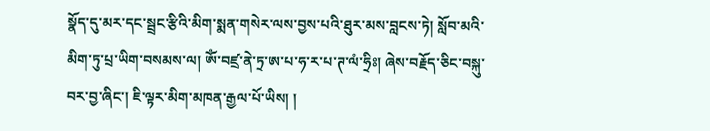སྣོད་དུ་མར་དང་སྦྲང་རྩིའི་མིག་སྨན་གསེར་ལས་བྱས་པའི་ཐུར་མས་བླངས་ཏེ། སློབ་མའི་མིག་ཏུ་པྲ་ཡིག་བསམས་ལ། ཨོཾ་བཛྲ་ནེ་ཏྲ་ཨ་པ་ཧ་ར་པ་ཊ་ལཾ་ཧྲིཿ། ཞེས་བརྗོད་ཅིང་བསྐུ་བར་བྱ་ཞིང་། ཇི་ལྟར་མིག་མཁན་རྒྱལ་པོ་ཡིས། །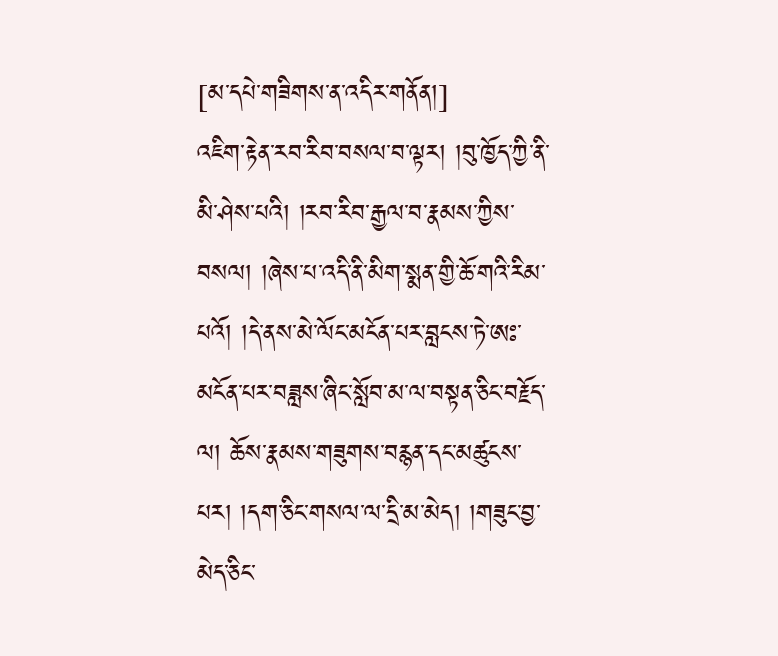[མ་དཔེ་གཟིགས་ན་འདིར་གནོན།]
འཇིག་རྟེན་རབ་རིབ་བསལ་བ་ལྟར། །བུ་ཁྱོད་ཀྱི་ནི་མི་ཤེས་པའི། །རབ་རིབ་རྒྱལ་བ་རྣམས་ཀྱིས་བསལ། །ཞེས་པ་འདི་ནི་མིག་སྨན་གྱི་ཆོ་གའི་རིམ་པའོ། །དེ་ནས་མེ་ལོང་མངོན་པར་བླངས་ཏེ་ཨཿ་མངོན་པར་བཟླས་ཞིང་སློབ་མ་ལ་བསྟན་ཅིང་བརྗོད་ལ། ཆོས་རྣམས་གཟུགས་བརྙན་དང་མཚུངས་པར། །དག་ཅིང་གསལ་ལ་དྲི་མ་མེད། །གཟུང་བྱ་མེད་ཅིང་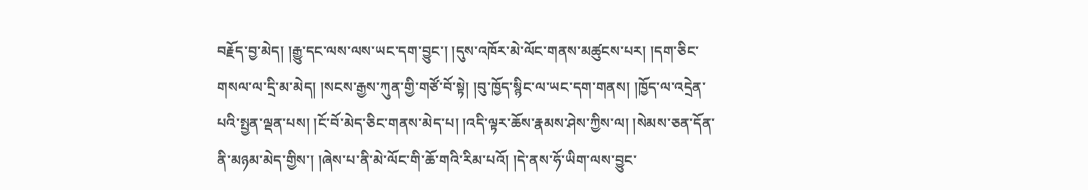བརྗོད་བྱ་མེད། །རྒྱུ་དང་ལས་ལས་ཡང་དག་བྱུང་། །དུས་འཁོར་མེ་ལོང་གནས་མཚུངས་པར། །དག་ཅིང་གསལ་ལ་དྲི་མ་མེད། །སངས་རྒྱས་ཀུན་གྱི་གཙོ་བོ་སྟེ། །བུ་ཁྱོད་སྙིང་ལ་ཡང་དག་གནས། །ཁྱོད་ལ་འདྲེན་པའི་སྤྱན་ལྡན་པས། །ངོ་བོ་མེད་ཅིང་གནས་མེད་པ། །འདི་ལྟར་ཆོས་རྣམས་ཤེས་ཀྱིས་ལ། །སེམས་ཅན་དོན་ནི་མཉམ་མེད་གྱིས་། །ཞེས་པ་ནི་མེ་ལོང་གི་ཆོ་གའི་རིམ་པའོ། །དེ་ནས་ཧོ་ཡིག་ལས་བྱུང་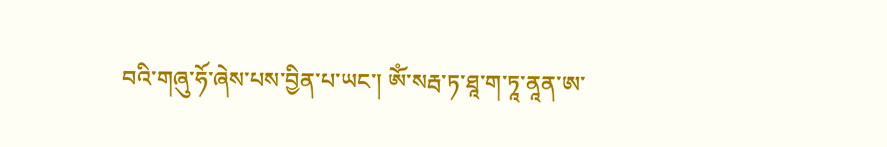བའི་གཞུ་ཧོ་ཞེས་པས་བྱིན་པ་ཡང་། ཨོཾ་སརྦ་ཏ་ཐཱ་ག་ཏཱ་ནཱན་ཨ་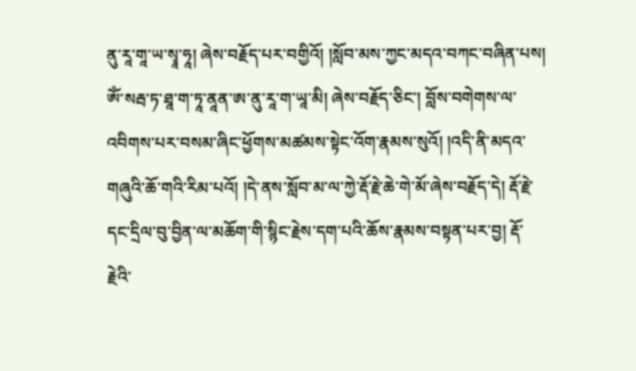ནུ་རཱ་གཱ་ཡ་སྭཱ་ཧཱ། ཞེས་བརྗོད་པར་བགྱིའོ། །སློབ་མས་ཀྱང་མདའ་བཀང་བཞིན་པས། ཨོཾ་སརྦ་ཏ་ཐཱ་ག་ཏཱ་ནཱན་ཨ་ནུ་རཱ་ག་ཡཱ་མི། ཞེས་བརྗོད་ཅིང་། བློས་བགེགས་ལ་འབིགས་པར་བསམ་ཞིང་ཕྱོགས་མཚམས་སྟེང་འོག་རྣམས་སུའོ། །འདི་ནི་མདའ་གཞུའི་ཆོ་གའི་རིམ་པའོ། །དེ་ནས་སློབ་མ་ལ་ཀྱེ་རྡོ་རྗེ་ཆེ་གེ་མོ་ཞེས་བརྗོད་དེ། རྡོ་རྗེ་དང་དྲིལ་བུ་བྱིན་ལ་མཆོག་གི་སྙིང་རྗེས་དག་པའི་ཆོས་རྣམས་བསྟན་པར་བྱ། རྡོ་རྗེའི་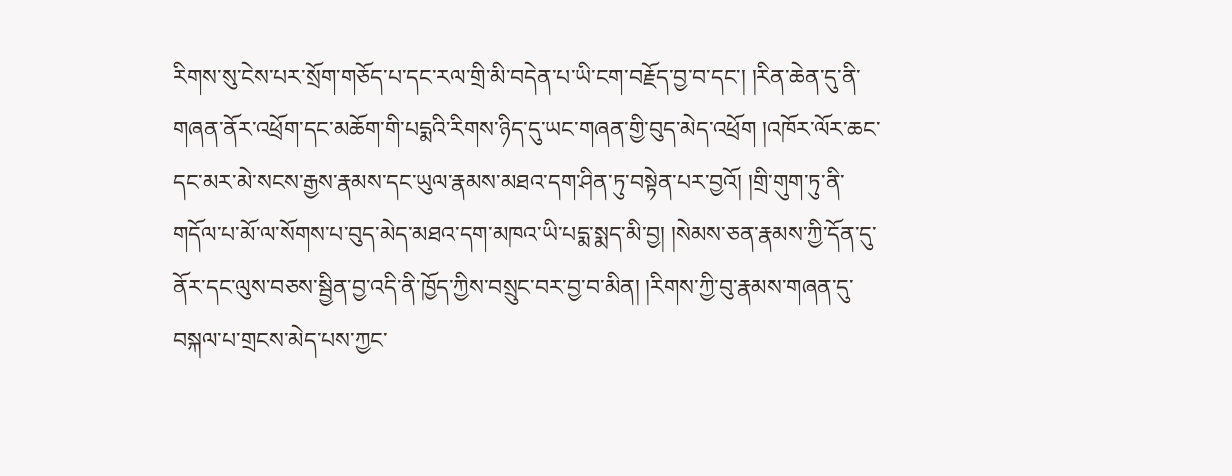རིགས་སུ་ངེས་པར་སྲོག་གཅོད་པ་དང་རལ་གྲི་མི་བདེན་པ་ཡི་ངག་བརྗོད་བྱ་བ་དང་། །རིན་ཆེན་དུ་ནི་གཞན་ནོར་འཕྲོག་དང་མཆོག་གི་པདྨའི་རིགས་ཉིད་དུ་ཡང་གཞན་གྱི་བུད་མེད་འཕྲོག །འཁོར་ལོར་ཆང་དང་མར་མེ་སངས་རྒྱས་རྣམས་དང་ཡུལ་རྣམས་མཐའ་དག་ཤིན་ཏུ་བསྟེན་པར་བྱའོ། །གྲི་གུག་ཏུ་ནི་གདོལ་པ་མོ་ལ་སོགས་པ་བུད་མེད་མཐའ་དག་མཁའ་ཡི་པདྨ་སྨད་མི་བྱ། །སེམས་ཅན་རྣམས་ཀྱི་དོན་དུ་ནོར་དང་ལུས་བཅས་སྦྱིན་བྱ་འདི་ནི་ཁྱོད་ཀྱིས་བསྲུང་བར་བྱ་བ་མིན། །རིགས་ཀྱི་བུ་རྣམས་གཞན་དུ་བསྐལ་པ་གྲངས་མེད་པས་ཀྱང་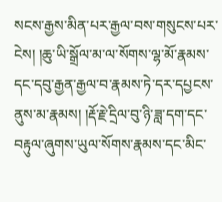སངས་རྒྱས་མིན་པར་རྒྱལ་བས་གསུངས་པར་ངེས། །ཆུ་ཡི་སྒྲོལ་མ་ལ་སོགས་ལྷ་མོ་རྣམས་དང་དབུ་རྒྱན་རྒྱལ་བ་རྣམས་ཏེ་དར་དཔྱངས་ནུས་མ་རྣམས། །རྡོ་རྗེ་དྲིལ་བུ་ཉི་ཟླ་དག་དང་བརྟུལ་ཞུགས་ཡུལ་སོགས་རྣམས་དང་མིང་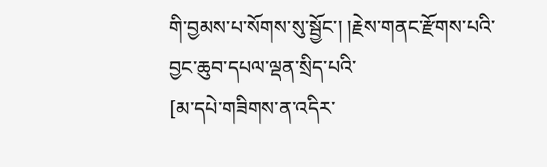གི་བྱམས་པ་སོགས་སུ་སྦྱོང་། །རྗེས་གནང་རྫོགས་པའི་བྱང་ཆུབ་དཔལ་ལྡན་སྲིད་པའི་
[མ་དཔེ་གཟིགས་ན་འདིར་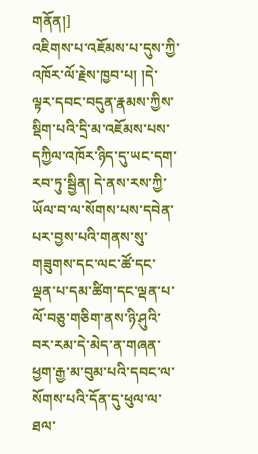གནོན།]
འཇིགས་པ་འཇོམས་པ་དུས་ཀྱི་འཁོར་ལོ་རྗེས་ཁྱབ་པ། །དེ་ལྟར་དབང་བདུན་རྣམས་ཀྱིས་སྡིག་པའི་དྲི་མ་འཇོམས་པས་དཀྱིལ་འཁོར་ཉིད་དུ་ཡང་དག་རབ་ཏུ་སྦྱིན། དེ་ནས་རས་ཀྱི་ཡོལ་བ་ལ་སོགས་པས་དབེན་པར་བྱས་པའི་གནས་སུ་གཟུགས་དང་ལང་ཚོ་དང་ལྡན་པ་དམ་ཚིག་དང་ལྡན་པ་ལོ་བཅུ་གཅིག་ནས་ཉི་ཤུའི་བར་རམ་དེ་མེད་ན་གཞན་ཕྱག་རྒྱ་མ་བུམ་པའི་དབང་ལ་སོགས་པའི་དོན་དུ་ཕུལ་ལ་ཐལ་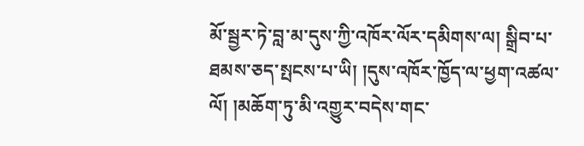མོ་སྦྱར་ཏེ་བླ་མ་དུས་ཀྱི་འཁོར་ལོར་དམིགས་ལ། སྒྲིབ་པ་ཐམས་ཅད་སྤངས་པ་ཡི། །དུས་འཁོར་ཁྱོད་ལ་ཕྱག་འཚལ་ལོ། །མཆོག་ཏུ་མི་འགྱུར་བདེས་གང་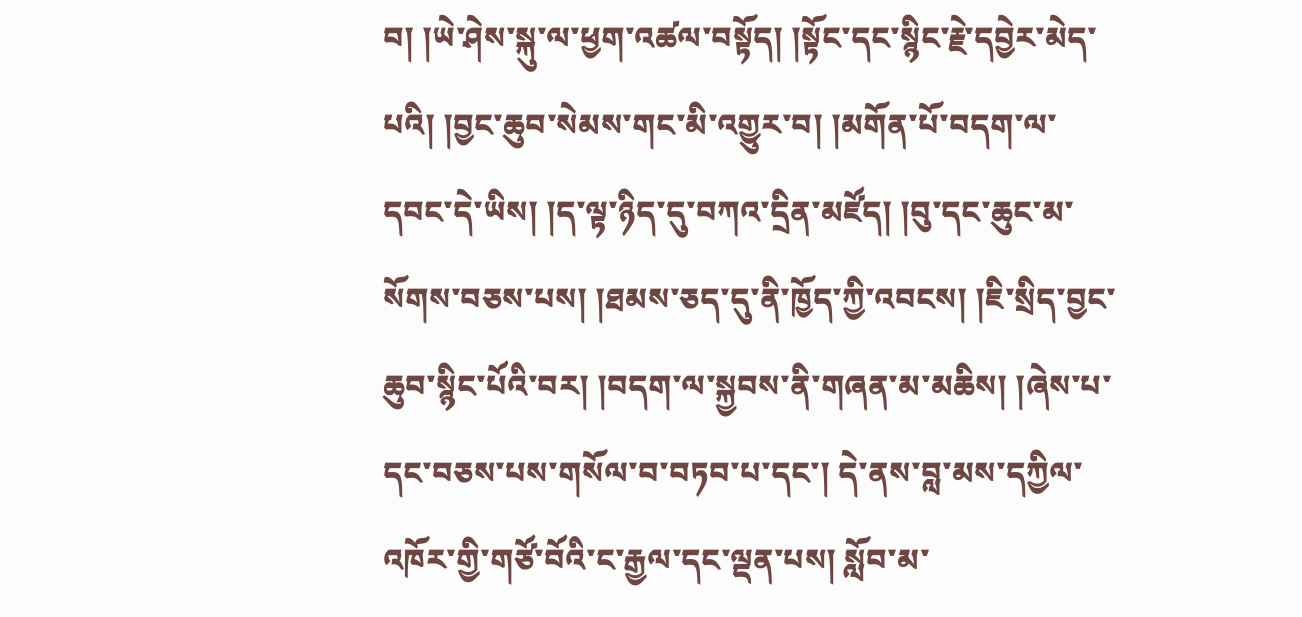བ། །ཡེ་ཤེས་སྐུ་ལ་ཕྱག་འཚལ་བསྟོད། །སྟོང་དང་སྙིང་རྗེ་དབྱེར་མེད་པའི། །བྱང་ཆུབ་སེམས་གང་མི་འགྱུར་བ། །མགོན་པོ་བདག་ལ་དབང་དེ་ཡིས། །ད་ལྟ་ཉིད་དུ་བཀའ་དྲིན་མཛོད། །བུ་དང་ཆུང་མ་སོགས་བཅས་པས། །ཐམས་ཅད་དུ་ནི་ཁྱོད་ཀྱི་འབངས། །ཇི་སྲིད་བྱང་ཆུབ་སྙིང་པོའི་བར། །བདག་ལ་སྐྱབས་ནི་གཞན་མ་མཆིས། །ཞེས་པ་དང་བཅས་པས་གསོལ་བ་བཏབ་པ་དང་། དེ་ནས་བླ་མས་དཀྱིལ་འཁོར་གྱི་གཙོ་བོའི་ང་རྒྱལ་དང་ལྡན་པས། སློབ་མ་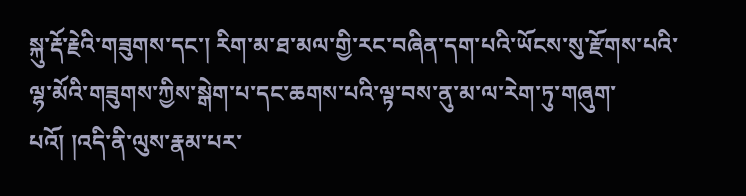སྐུ་རྡོ་རྗེའི་གཟུགས་དང་། རིག་མ་ཐ་མལ་གྱི་རང་བཞིན་དག་པའི་ཡོངས་སུ་རྫོགས་པའི་ལྷ་མོའི་གཟུགས་ཀྱིས་སྒེག་པ་དང་ཆགས་པའི་ལྟ་བས་ནུ་མ་ལ་རེག་ཏུ་གཞུག་པའོ། །འདི་ནི་ལུས་རྣམ་པར་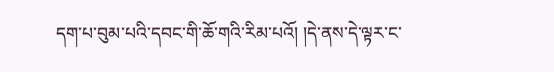དག་པ་བུམ་པའི་དབང་གི་ཆོ་གའི་རིམ་པའོ། །དེ་ནས་དེ་ལྟར་ང་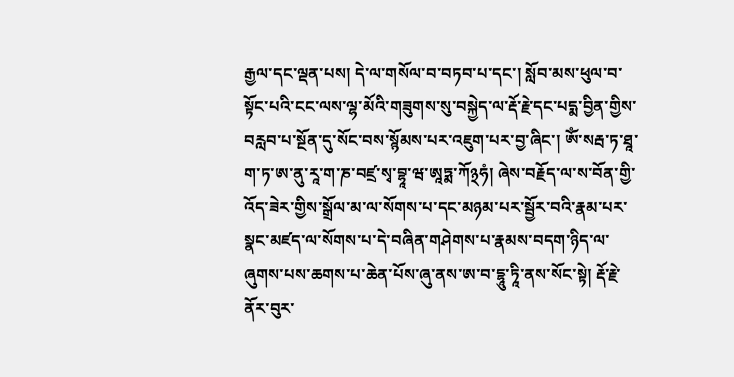རྒྱལ་དང་ལྡན་པས། དེ་ལ་གསོལ་བ་བཏབ་པ་དང་། སློབ་མས་ཕུལ་བ་སྟོང་པའི་ངང་ལས་ལྷ་མོའི་གཟུགས་སུ་བསྐྱེད་ལ་རྡོ་རྗེ་དང་པདྨ་བྱིན་གྱིས་བརླབ་པ་སྔོན་དུ་སོང་བས་སྙོམས་པར་འཇུག་པར་བྱ་ཞིང་། ཨོཾ་སརྦ་ཏ་ཐཱ་ག་ཏ་ཨ་ནུ་རཱ་ག་ཎ་བཛྲ་སྭ་བྷཱ་ཝ་ཨཱཏྨ་ཀོ྅ཧཾ། ཞེས་བརྗོད་ལ་ས་བོན་གྱི་འོད་ཟེར་གྱིས་སྒྲོལ་མ་ལ་སོགས་པ་དང་མཉམ་པར་སྦྱོར་བའི་རྣམ་པར་སྣང་མཛད་ལ་སོགས་པ་དེ་བཞིན་གཤེགས་པ་རྣམས་བདག་ཉིད་ལ་ཞུགས་པས་ཆགས་པ་ཆེན་པོས་ཞུ་ནས་ཨ་བ་དྷཱུ་ཏཱི་ནས་སོང་སྟེ། རྡོ་རྗེ་ནོར་བུར་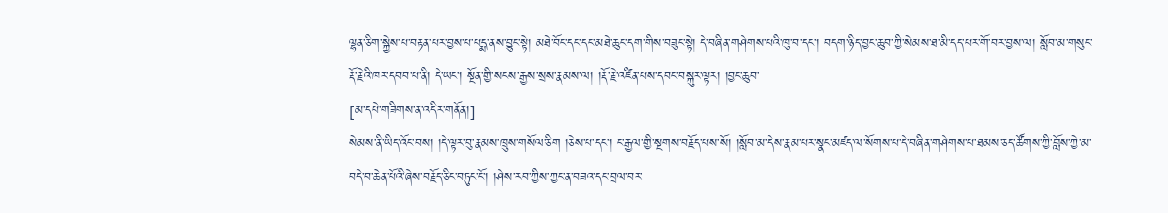ལྷན་ཅིག་སྐྱེས་པ་བརྟན་པར་བྱས་པ་པདྨ་ནས་བྱུང་སྟེ། མཐེ་བོང་དང་དང་མཐེ་ཆུང་དག་གིས་བཟུང་སྟེ། དེ་བཞིན་གཤེགས་པའི་ཁུ་བ་དང་། བདག་ཉིད་བྱང་ཆུབ་ཀྱི་སེམས་ཐ་མི་དད་པར་གོ་བར་བྱས་ལ། སློབ་མ་གསུང་རྡོ་རྗེའི་ཁར་དབབ་པ་ནི། དེ་ཡང་། སྔོན་གྱི་སངས་རྒྱས་སྲས་རྣམས་ལ། །རྡོ་རྗེ་འཛིན་པས་དབང་བསྐུར་ལྟར། །བྱང་ཆུབ་
[མ་དཔེ་གཟིགས་ན་འདིར་གནོན།]
སེམས་ནི་ཡིད་འོང་བས། །དེ་ལྟར་བུ་རྣམས་ཁྲུས་གསོལ་ཅིག །ཅེས་པ་དང་། ང་རྒྱལ་གྱི་སྔགས་བརྗོད་པས་སོ། །སློབ་མ་དེས་རྣམ་པར་སྣང་མཛད་ལ་སོགས་པ་དེ་བཞིན་གཤེགས་པ་ཐམས་ཅད་ཚོགས་ཀྱི་བློས་ཀྱེ་མ་བདེ་བ་ཆེན་པོའི་ཞེས་བརྗོད་ཅིང་བཏུང་ངོ་། །ཤེས་རབ་ཀྱིས་ཀྱང་ན་བཟའ་དང་བྲལ་བར་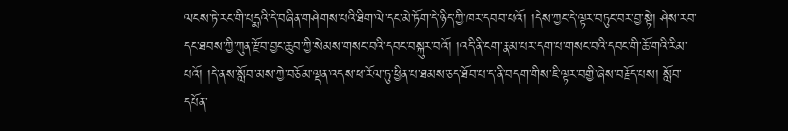ལངས་ཏེ་རང་གི་པདྨའི་དེ་བཞིན་གཤེགས་པའི་ཐིག་ལེ་དང་མེ་ཏོག་དེ་ཉིད་ཀྱི་ཁར་དབབ་པའོ། །དེས་ཀྱང་དེ་ལྟར་བཏུང་བར་བྱ་སྟེ། ཤེས་རབ་དང་ཐབས་ཀྱི་ཀུན་རྫོབ་བྱང་ཆུབ་ཀྱི་སེམས་གསང་བའི་དབང་བསྐུར་བའོ། །འདི་ནི་ངག་རྣམ་པར་དག་པ་གསང་བའི་དབང་གི་ཆོ་གའི་རིམ་པའོ། །དེ་ནས་སློབ་མས་ཀྱེ་བཅོམ་ལྡན་འདས་ཕ་རོལ་ཏུ་ཕྱིན་པ་ཐམས་ཅད་ཐོབ་པ་ད་ནི་བདག་གིས་ཇི་ལྟར་བགྱི་ཞེས་བརྗོད་པས། སློབ་དཔོན་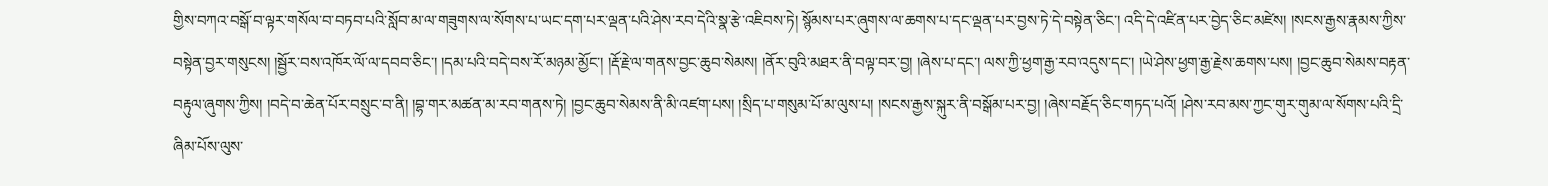གྱིས་བཀའ་བསྒོ་བ་ལྟར་གསོལ་བ་བཏབ་པའི་སློབ་མ་ལ་གཟུགས་ལ་སོགས་པ་ཡང་དག་པར་ལྡན་པའི་ཤེས་རབ་དེའི་སྣ་རྩེ་འཇིབས་ཏེ། སྙོམས་པར་ཞུགས་ལ་ཆགས་པ་དང་ལྡན་པར་བྱས་ཏེ་དེ་བསྟེན་ཅིང་། འདི་དེ་འཛིན་པར་བྱེད་ཅིང་མཛེས། །སངས་རྒྱས་རྣམས་ཀྱིས་བསྟེན་བྱར་གསུངས། །སྦྱོར་བས་འཁོར་ལོ་ལ་དབབ་ཅིང་། །དམ་པའི་བདེ་བས་རོ་མཉམ་མྱོང་། །རྡོ་རྗེ་ལ་གནས་བྱང་ཆུབ་སེམས། །ནོར་བུའི་མཐར་ནི་བལྟ་བར་བྱ། །ཞེས་པ་དང་། ལས་ཀྱི་ཕྱག་རྒྱ་རབ་འདུས་དང་། །ཡེ་ཤེས་ཕྱག་རྒྱ་རྗེས་ཆགས་པས། །བྱང་ཆུབ་སེམས་བརྟན་བརྟུལ་ཞུགས་ཀྱིས། །བདེ་བ་ཆེན་པོར་བསྲུང་བ་ནི། །བྷ་གར་མཚན་མ་རབ་གནས་ཏེ། །བྱང་ཆུབ་སེམས་ནི་མི་འཛག་པས། །སྲིད་པ་གསུམ་པོ་མ་ལུས་པ། །སངས་རྒྱས་སྐུར་ནི་བསྒོམ་པར་བྱ། །ཞེས་བརྗོད་ཅིང་གཏད་པའོ། །ཤེས་རབ་མས་ཀྱང་གུར་གུམ་ལ་སོགས་པའི་དྲི་ཞིམ་པོས་ལུས་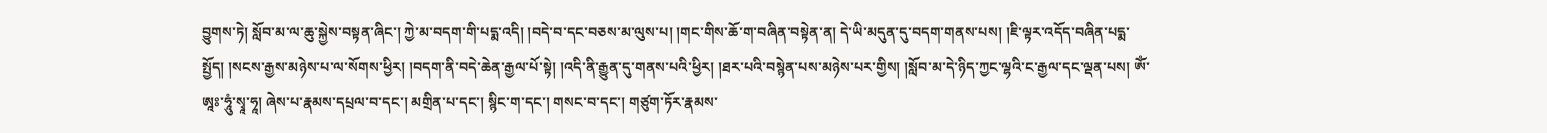བྱུགས་ཏེ། སློབ་མ་ལ་ཆུ་སྐྱེས་བསྟན་ཞིང་། ཀྱེ་མ་བདག་གི་པདྨ་འདི། །བདེ་བ་དང་བཅས་མ་ལུས་པ། །གང་གིས་ཆོ་ག་བཞིན་བསྟེན་ན། དེ་ཡི་མདུན་དུ་བདག་གནས་པས། །ཇི་ལྟར་འདོད་བཞིན་པདྨ་སྤྱོད། །སངས་རྒྱས་མཉེས་པ་ལ་སོགས་ཕྱིར། །བདག་ནི་བདེ་ཆེན་རྒྱལ་པོ་སྟེ། །འདི་ནི་རྒྱུན་དུ་གནས་པའི་ཕྱིར། །ཐར་པའི་བསྙེན་པས་མཉེས་པར་གྱིས། །སློབ་མ་དེ་ཉིད་ཀྱང་ལྷའི་ང་རྒྱལ་དང་ལྡན་པས། ཨོཾ་ཨཱཿ་ཧཱུཾ་སྭཱ་ཧཱ། ཞེས་པ་རྣམས་དཔྲལ་བ་དང་། མགྲིན་པ་དང་། སྙིང་ག་དང་། གསང་བ་དང་། གཙུག་ཏོར་རྣམས་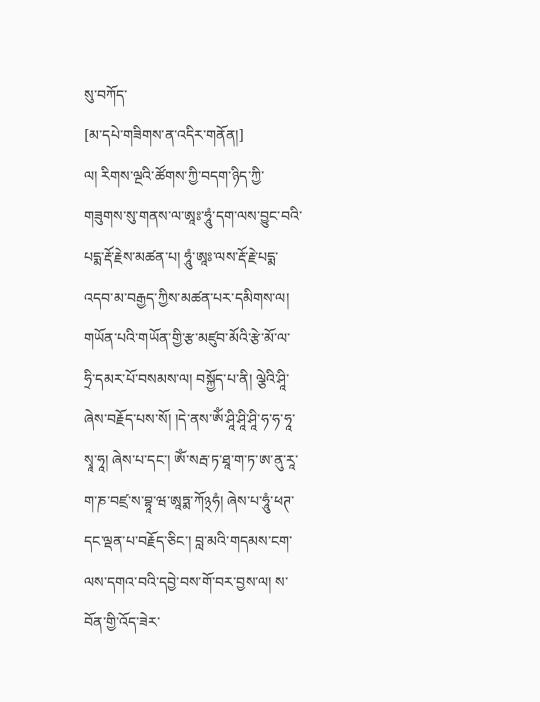སུ་བཀོད་
[མ་དཔེ་གཟིགས་ན་འདིར་གནོན།]
ལ། རིགས་ལྔའི་ཚོགས་ཀྱི་བདག་ཉིད་ཀྱི་གཟུགས་སུ་གནས་ལ་ཨཱཿ་ཧཱུཾ་དག་ལས་བྱུང་བའི་པདྨ་རྡོ་རྗེས་མཚན་པ། ཧཱུཾ་ཨཱཿ་ལས་རྡོ་རྗེ་པདྨ་འདབ་མ་བརྒྱད་ཀྱིས་མཚན་པར་དམིགས་ལ། གཡོན་པའི་གཡོན་གྱི་རྩ་མཛུབ་མོའི་རྩེ་མོ་ལ་ཧྲི་དམར་པོ་བསམས་ལ། བསྐྱོད་པ་ནི། ལྕེའི་ཤཱི་ཞེས་བརྗོད་པས་སོ། །དེ་ནས་ཨོཾ་ཤཱི་ཤཱི་ཤཱི་ཧ་ཧ་ཧཱ་སྭཱ་ཧཱ། ཞེས་པ་དང་། ཨོཾ་སརྦ་ཏ་ཐཱ་ག་ཏ་ཨ་ནུ་རཱ་ག་ཎ་བཛྲ་ས་བྷཱ་ཝ་ཨཱཏྨ་ཀོ྅ཧཾ། ཞེས་པ་ཧཱུཾ་ཕཊ་དང་ལྡན་པ་བརྗོད་ཅིང་། བླ་མའི་གདམས་ངག་ལས་དགའ་བའི་དབྱེ་བས་གོ་བར་བྱས་ལ། ས་བོན་གྱི་འོད་ཟེར་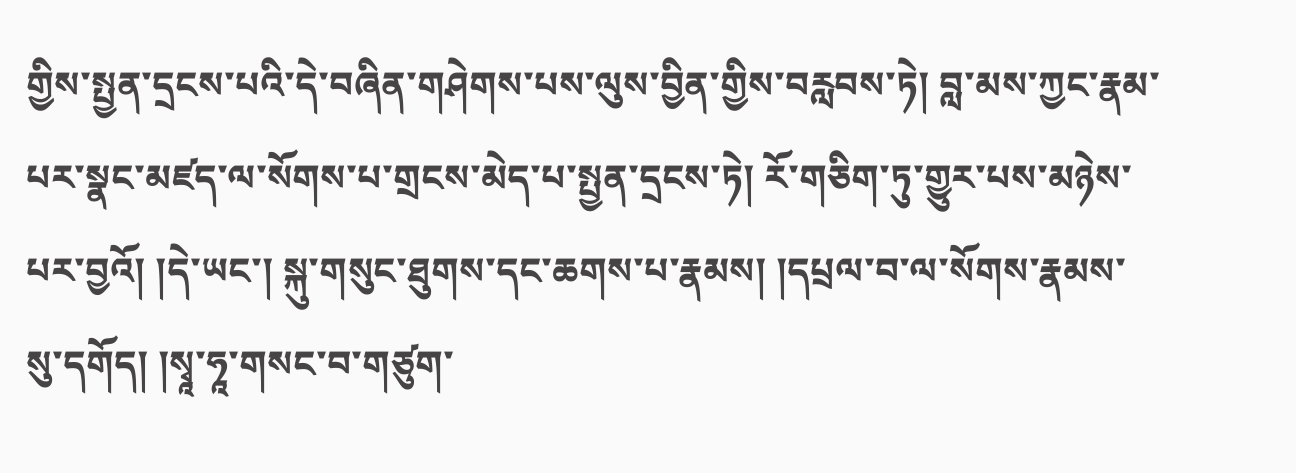གྱིས་སྤྱན་དྲངས་པའི་དེ་བཞིན་གཤེགས་པས་ལུས་བྱིན་གྱིས་བརླབས་ཏེ། བླ་མས་ཀྱང་རྣམ་པར་སྣང་མཛད་ལ་སོགས་པ་གྲངས་མེད་པ་སྤྱན་དྲངས་ཏེ། རོ་གཅིག་ཏུ་གྱུར་པས་མཉེས་པར་བྱའོ། །དེ་ཡང་། སྐུ་གསུང་ཐུགས་དང་ཆགས་པ་རྣམས། །དཔྲལ་བ་ལ་སོགས་རྣམས་སུ་དགོད། །སྭཱ་ཧཱ་གསང་བ་གཙུག་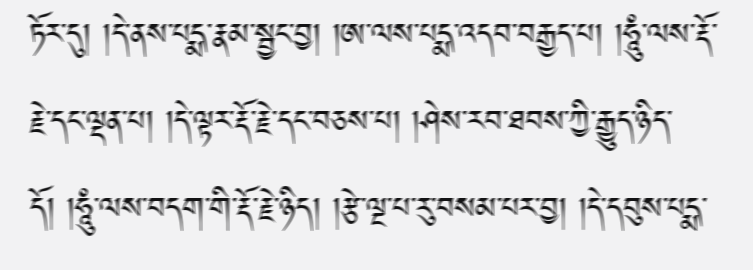ཏོར་དུ། །དེ་ནས་པདྨ་རྣམ་སྦྱང་བྱ། །ཨ་ལས་པདྨ་འདབ་བརྒྱད་པ། །ཧཱུཾ་ལས་རྡོ་རྗེ་དང་ལྡན་པ། །དེ་ལྟར་རྡོ་རྗེ་དང་བཅས་པ། །ཤེས་རབ་ཐབས་ཀྱི་རྒྱུད་ཉིད་དོ། །ཧཱུཾ་ལས་བདག་གི་རྡོ་རྗེ་ཉིད། །རྩེ་ལྔ་པ་རུ་བསམ་པར་བྱ། །དེ་དབུས་པདྨ་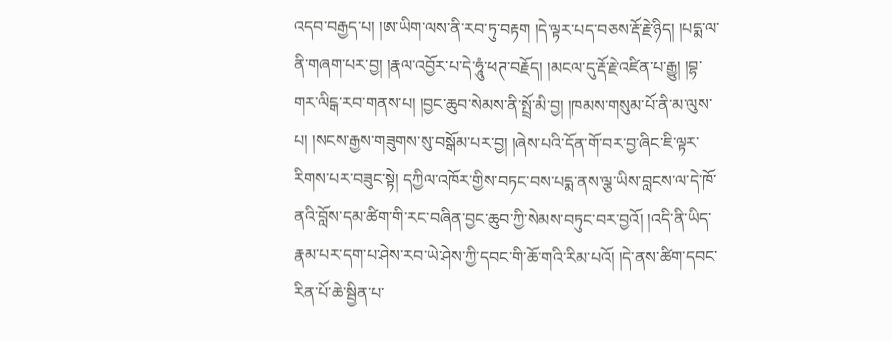འདབ་བརྒྱད་པ། །ཨ་ཡིག་ལས་ནི་རབ་ཏུ་བརྟག །དེ་ལྟར་པད་བཅས་རྡོ་རྗེ་ཉིད། །པདྨ་ལ་ནི་གཞག་པར་བྱ། །རྣལ་འབྱོར་པ་དེ་ཧཱུཾ་ཕཊ་བརྗོད། །མངལ་དུ་རྡོ་རྗེ་འཛིན་པ་རྒྱུ། །བྷ་གར་ལིངྒ་རབ་གནས་པ། །བྱང་ཆུབ་སེམས་ནི་སྤྲོ་མི་བྱ། །ཁམས་གསུམ་པོ་ནི་མ་ལུས་པ། །སངས་རྒྱས་གཟུགས་སུ་བསྒོམ་པར་བྱ། །ཞེས་པའི་དོན་གོ་བར་བྱ་ཞིང་ཇི་ལྟར་རིགས་པར་བཟུང་སྟེ། དཀྱིལ་འཁོར་གྱིས་བཏང་བས་པདྨ་ནས་ལྕ་ཡིས་བླངས་ལ་དེ་ཁོ་ནའི་བློས་དམ་ཚིག་གི་རང་བཞིན་བྱང་ཆུབ་ཀྱི་སེམས་བཏུང་བར་བྱའོ། །འདི་ནི་ཡིད་རྣམ་པར་དག་པ་ཤེས་རབ་ཡེ་ཤེས་ཀྱི་དབང་གི་ཆོ་གའི་རིམ་པའོ། །དེ་ནས་ཚིག་དབང་རིན་པོ་ཆེ་སྦྱིན་པ་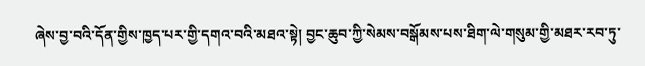ཞེས་བྱ་བའི་དོན་གྱིས་ཁྱད་པར་གྱི་དགའ་བའི་མཐའ་སྟེ། བྱང་ཆུབ་ཀྱི་སེམས་བསྒོམས་པས་ཐིག་ལེ་གསུམ་གྱི་མཐར་རབ་ཏུ་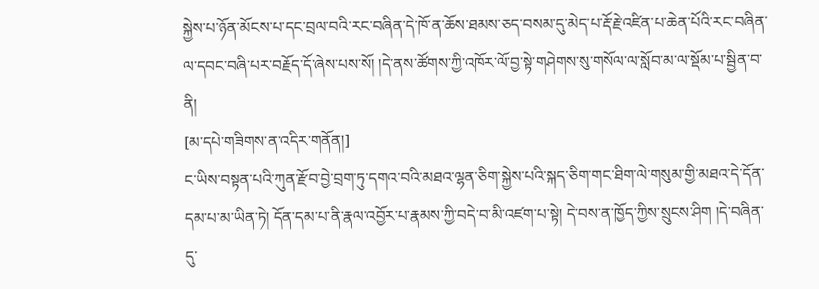སྐྱེས་པ་ཉོན་མོངས་པ་དང་བྲལ་བའི་རང་བཞིན་དེ་ཁོ་ན་ཆོས་ཐམས་ཅད་བསམ་དུ་མེད་པ་རྡོ་རྗེ་འཛིན་པ་ཆེན་པོའི་རང་བཞིན་ལ་དབང་བཞི་པར་བརྗོད་དོ་ཞེས་པས་སོ། །དེ་ནས་ཚོགས་ཀྱི་འཁོར་ལོ་བྱ་སྟེ་གཤེགས་སུ་གསོལ་ལ་སློབ་མ་ལ་སྡོམ་པ་སྦྱིན་བ་ནི།
[མ་དཔེ་གཟིགས་ན་འདིར་གནོན།]
ང་ཡིས་བསྟན་པའི་ཀུན་རྫོབ་བྱེ་བྲག་ཏུ་དགའ་བའི་མཐའ་ལྷན་ཅིག་སྐྱེས་པའི་སྐད་ཅིག་གང་ཐིག་ལེ་གསུམ་གྱི་མཐའ་དེ་དོན་དམ་པ་མ་ཡིན་ཏེ། དོན་དམ་པ་ནི་རྣལ་འབྱོར་པ་རྣམས་ཀྱི་བདེ་བ་མི་འཛག་པ་སྟེ། དེ་བས་ན་ཁྱོད་ཀྱིས་སྲུངས་ཤིག །དེ་བཞིན་དུ་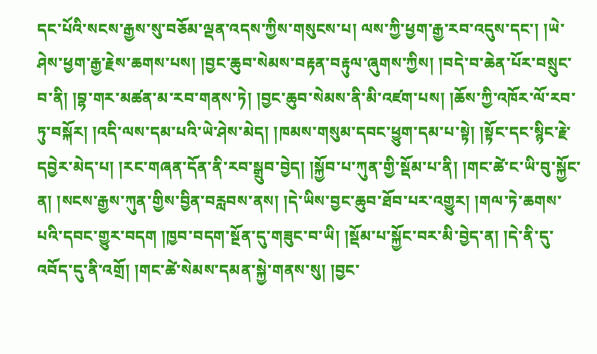དང་པོའི་སངས་རྒྱས་སུ་བཅོམ་ལྡན་འདས་ཀྱིས་གསུངས་པ། ལས་ཀྱི་ཕྱག་རྒྱ་རབ་འདུས་དང་། །ཡེ་ཤེས་ཕྱག་རྒྱ་རྗེས་ཆགས་པས། །བྱང་ཆུབ་སེམས་བརྟན་བརྟུལ་ཞུགས་ཀྱིས། །བདེ་བ་ཆེན་པོར་བསྲུང་བ་ནི། །བྷ་གར་མཚན་མ་རབ་གནས་ཏེ། །བྱང་ཆུབ་སེམས་ནི་མི་འཛག་པས། །ཆོས་ཀྱི་འཁོར་ལོ་རབ་ཏུ་བསྐོར། །འདི་ལས་དམ་པའི་ཡེ་ཤེས་མེད། །ཁམས་གསུམ་དབང་ཕྱུག་དམ་པ་སྟེ། །སྟོང་དང་སྙིང་རྗེ་དབྱེར་མེད་པ། །རང་གཞན་དོན་ནི་རབ་སྒྲུབ་བྱེད། །སྐྱོབ་པ་ཀུན་གྱི་སྡོམ་པ་ནི། །གང་ཚེ་ང་ཡི་བུ་སྐྱོང་ན། །སངས་རྒྱས་ཀུན་གྱིས་བྱིན་བརླབས་ནས། །དེ་ཡིས་བྱང་ཆུབ་ཐོབ་པར་འགྱུར། །གལ་ཏེ་ཆགས་པའི་དབང་གྱུར་བདག །ཁྱབ་བདག་སྔོན་དུ་གཟུང་བ་ཡི། །སྡོམ་པ་སྐྱོང་བར་མི་བྱེད་ན། །དེ་ནི་དུ་འབོད་དུ་ནི་འགྲོ། །གང་ཚེ་སེམས་དམན་སྐྱེ་གནས་སུ། །བྱང་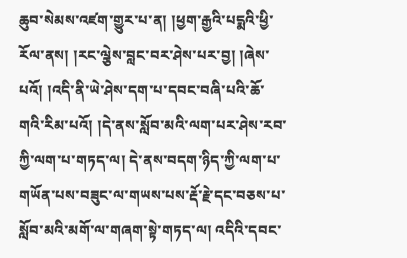ཆུབ་སེམས་འཛག་གྱུར་པ་ན། །ཕྱག་རྒྱའི་པདྨའི་ཕྱི་རོལ་ནས། །རང་ལྕེས་བླང་བར་ཤེས་པར་བྱ། །ཞེས་པའོ། །འདི་ནི་ཡེ་ཤེས་དག་པ་དབང་བཞི་པའི་ཆོ་གའི་རིམ་པའོ། །དེ་ནས་སློབ་མའི་ལག་པར་ཤེས་རབ་ཀྱི་ལག་པ་གཏད་ལ། དེ་ནས་བདག་ཉིད་ཀྱི་ལག་པ་གཡོན་པས་བཟུང་ལ་གཡས་པས་རྡོ་རྗེ་དང་བཅས་པ་སློབ་མའི་མགོ་ལ་གཞག་སྟེ་གཏད་ལ། འདིའི་དབང་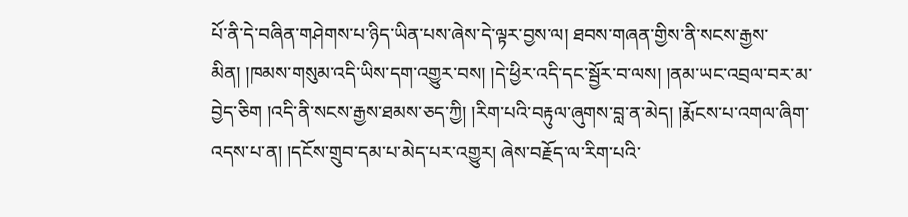པོ་ནི་དེ་བཞིན་གཤེགས་པ་ཉིད་ཡིན་པས་ཞེས་དེ་ལྟར་བྱས་ལ། ཐབས་གཞན་གྱིས་ནི་སངས་རྒྱས་མིན། །ཁམས་གསུམ་འདི་ཡིས་དག་འགྱུར་བས། །དེ་ཕྱིར་འདི་དང་སྦྱོར་བ་ལས། །ནམ་ཡང་འབྲལ་བར་མ་བྱེད་ཅིག །འདི་ནི་སངས་རྒྱས་ཐམས་ཅད་ཀྱི། །རིག་པའི་བརྟུལ་ཞུགས་བླ་ན་མེད། །རྨོངས་པ་འགལ་ཞིག་འདས་པ་ན། །དངོས་གྲུབ་དམ་པ་མེད་པར་འགྱུར། ཞེས་བརྗོད་ལ་རིག་པའི་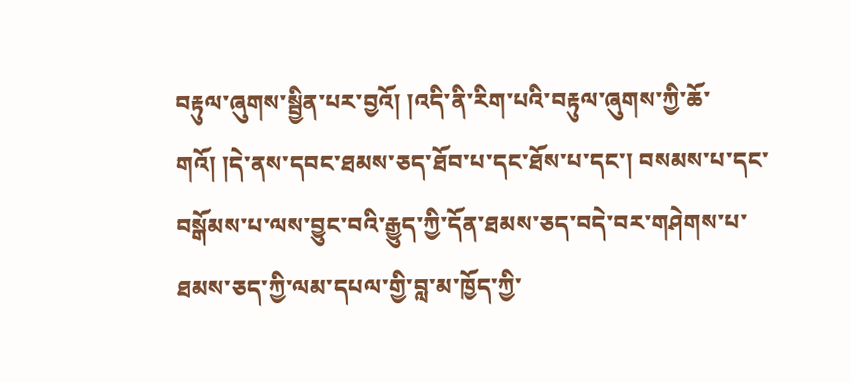བརྟུལ་ཞུགས་སྦྱིན་པར་བྱའོ། །འདི་ནི་རིག་པའི་བརྟུལ་ཞུགས་ཀྱི་ཆོ་གའོ། །དེ་ནས་དབང་ཐམས་ཅད་ཐོབ་པ་དང་ཐོས་པ་དང་། བསམས་པ་དང་བསྒོམས་པ་ལས་བྱུང་བའི་རྒྱུད་ཀྱི་དོན་ཐམས་ཅད་བདེ་བར་གཤེགས་པ་ཐམས་ཅད་ཀྱི་ལམ་དཔལ་གྱི་བླ་མ་ཁྱོད་ཀྱི་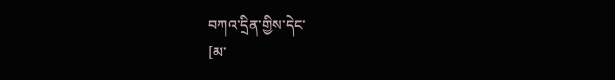བཀའ་དྲིན་གྱིས་དེང་
[མ་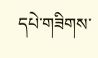དཔེ་གཟིགས་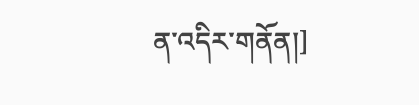ན་འདིར་གནོན།]